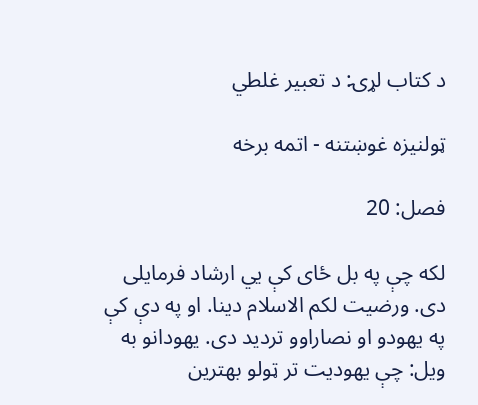د کتاب لړۍ: د تعبير غلطي

ټولنيزه غوښتنه - اتمه برخه

فصل: 20

لکه چې په بل ځاى کې يي ارشاد فرمايلى دى. ورضيت لکم الاسلام دينا. او په دې کې په يهودو او نصاراوو ترديد دى. يهودانو به ويل: چې يهوديت تر ټولو بهترين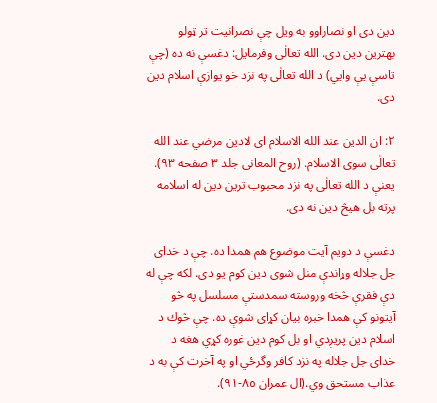دين دى او نصاراوو به ويل چې نصرانيت تر ټولو بهترين دين دى. الله تعالٰى وفرمايل: دغسې نه ده (چې تاسې يې وايي) د الله تعالٰى په نزد خو يوازې اسلام دين دى.

٢: ان الدين عند الله الاسلام اى لادين مرضي عند الله تعالٰى سوى الاسلام. (روح المعانى جلد ٣ صفحه ٩٣). يعنې د الله تعالٰى په نزد محبوب ترين دين له اسلامه پرته بل هيڅ دين نه دى.

دغسې د دويم آيت موضوع هم همدا ده. چې د خداى جل جلاله وړاندې منل شوى دين کوم يو دى. لکه چې له دې فقرې څخه وروسته سمدستې مسلسل په څو آيتونو کې همدا خبره بيان کړاى شوې ده. چې څوك د اسلام دين پريږدي او بل کوم دين غوره کړي هغه د خداى جل جلاله په نزد کافر وگرځي او په آخرت کې به د عذاب مستحق وي.(ال عمران ٨٥-٩١).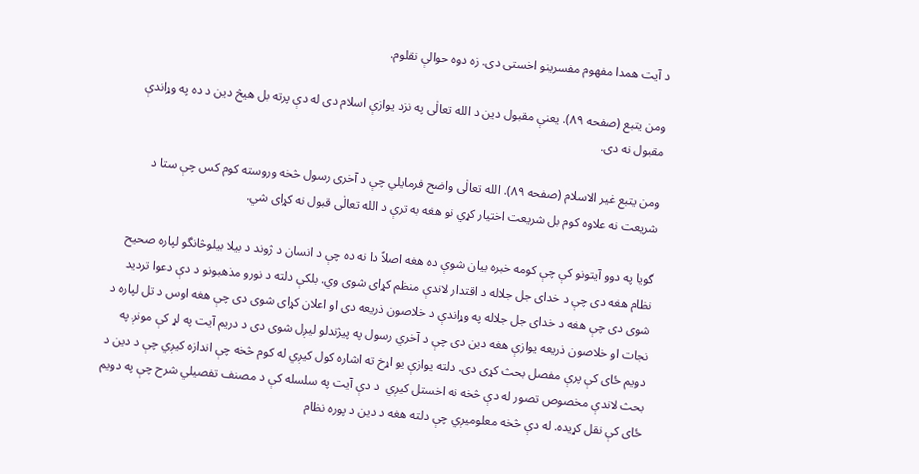د آيت همدا مفهوم مفسرينو اخستى دى. زه دوه حوالې نقلوم.

ومن يتبع (صفحه ٨٩). يعنې مقبول دين د الله تعالٰى په نزد يوازې اسلام دى له دې پرته بل هيڅ دين د ده په وړاندې مقبول نه دى.

ومن يتبع غير الاسلام (صفحه ٨٩). الله تعالٰى واضح فرمايلي چې د آخرى رسول څخه وروسته کوم کس چې ستا د شريعت نه علاوه کوم بل شريعت اختيار کړي نو هغه به ترې د الله تعالٰى قبول نه کړاى شي.

گويا په دوو آيتونو کې چې کومه خبره بيان شوې ده هغه اصلاً دا نه ده چې د انسان د ژوند د بيلا بيلوڅانگو لپاره صحيح نظام هغه دى چې د خداى جل جلاله د اقتدار لاندې منظم کړاى شوى وي. بلکې دلته د نورو مذهبونو د دې دعوا ترديد شوى دى چې هغه د خداى جل جلاله په وړاندې د خلاصون ذريعه دى او اعلان کړاى شوى دى چې هغه اوس د تل لپاره د نجات او خلاصون ذريعه يوازې هغه دين دى چې د آخري رسول په پيژندلو ليږل شوى دى د دريم آيت په لړ کې مونږ په دويم ځاى کې پرې مفصل بحث کړى دى. دلته يوازې يو اړخ ته اشاره کول کيږي له کوم څخه چې اندازه کيږي چې د دين د بحث لاندې مخصوص تصور له دې څخه نه اخستل کيږي  د دې آيت په سلسله کې د مصنف تفصيلي شرح چې په دويم ځاى کې نقل کړيده. له دې څخه معلوميږي چې دلته هغه د دين د پوره نظام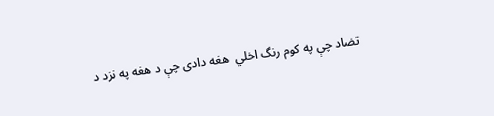تضاد چې په کوم رنگ اخلي  هغه دادى چې د هغه په نزد د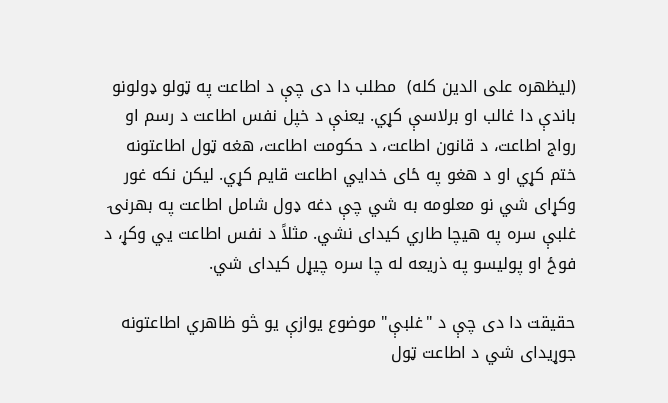(ليظهره على الدين کله)  مطلب دا دى چې د اطاعت په ټولو ډولونو باندې دا غالب او برلاسې کړي. يعنې د خپل نفس اطاعت د رسم او رواج اطاعت، د قانون اطاعت، د حکومت اطاعت، هغه ټول اطاعتونه ختم کړي او د هغو په ځاى خدايي اطاعت قايم کړي. ليکن نکه غور وکړاى شي نو معلومه به شي چې دغه ډول شامل اطاعت په بهرنۍ غلبې سره په هيچا طاري کيداى نشي. مثلاً د نفس اطاعت يي وکړ، د فوځ او پوليسو په ذريعه له چا سره چيړل کيداى شي.

حقيقت دا دى چې د "غلبې" موضوع يوازې يو څو ظاهري اطاعتونه جوړيداى شي د اطاعت ټول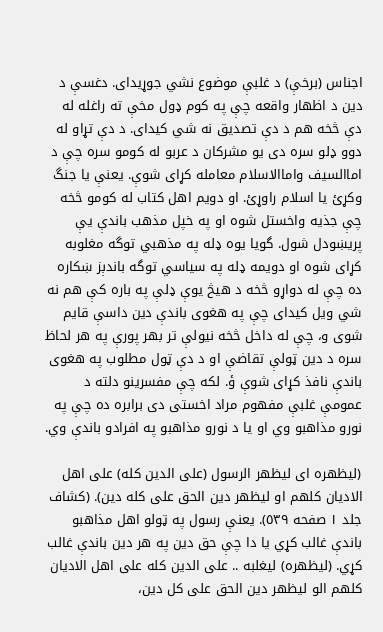اجناس (برخې) د غلبې موضوع نشي جوړيداى. دغسې د دين د اظهار واقعه چې په کوم ډول مخې ته راغله له دې څخه هم د دې تصديق نه شي کيداى. د دې تړاو له دوو ډلو سره دى يو مشرکان د عربو له کومو سره چې د اماالسيف واماالاسلام معامله کړاى شوې. يعنې يا جنگ وکړئ يا اسلام راوړئ. او دويم اهل کتاب له کومو څخه چې جذيه واخستل شوه او په خپل مذهب باندې يې پريښودل شول. گويا يوه ډله په مذهبي توگه مغلوبه کړاى شوه او دويمه ډله په سياسي توگه باندېز ښکاره ده چې له دواړو څخه د هيڅ يوې ډلې په باره کې هم نه شي ويل کيداى چې په هغوى باندې دين داسې قايم شوى و، چې له داخل څخه نيولې تر بهر پورې په هر لحاظ سره د دين ټولې تقاضې او د دې ټول مطلوب په هغوى باندې نافذ کړاى شوې ؤ. لکه چې مفسرينو دلته د عمومې غلبې مفهوم مراد اخستى دى برابره ده چې په نورو مذاهبو وي او يا د نورو مذاهبو په افرادو باندې وي.

(ليظهره اى ليظهر الرسول (على الدين کله) على اهل الاديان کلهم او ليظهر دين الحق على کله دين). (کشاف جلد ١ صفحه ٥٣٩). يعنې رسول په ټولو اهل مذاهبو باندې غالب کړي يا دا چې حق دين په هر دين باندې غالب کړي. (ليظهره) ليغلبه .. على الدين کله على اهل الاديان کلهم الو ليظهر دين الحق على کل دين،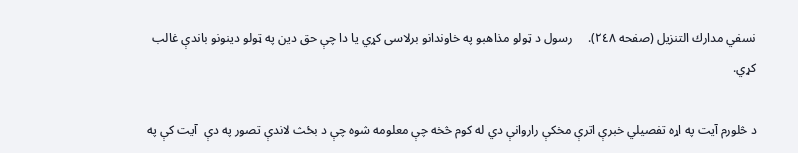نسفي مدارك التنزيل (صفحه ٢٤٨).     رسول د ټولو مذاهبو په خاوندانو برلاسى کړي يا دا چې حق دين په ټولو دينونو باندې غالب کړي.

د څلورم آيت په اړه تفصيلي خبرې اترې مخکې راروانې دي له کوم څخه چې معلومه شوه چې د بځث لاندې تصور په دې  آيت کې په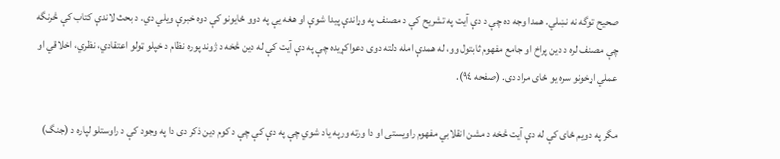صحيح توگه نه نښلي. همدا وجه ده چې د دې آيت په تشريح کې د مصنف په وړاندې پيدا شوې او هغه يې په دوو ځايونو کې دوه خبرې ويلي دي. د بحث لاندې کتاب کې څرنگه چې مصنف لره د دين پراخ او جامع مفهوم ثابتول وو، له همدې امله دلته دوى دعواکړيده چې په دې آيت کې له دين څخه د ژوند پوره نظام د خپلو ټولو اعتقادي، نظري، اخلاقي او عملي اړخونو سره يو ځاى مراد دى. (صفحه ٩٤).

مگر په دويم ځاى کې له دې آيت څخه د مشن انقلابي مفهوم راويستى او دا ورته ورپه ياد شوي چې په دې کې چې د کوم دين ذکر دى دا په وجود کې د راوستلو لپاره د (جنگ)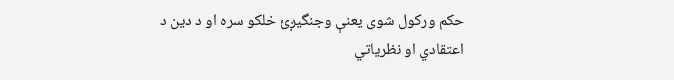حکم ورکول شوى يعنې وجنگيږئ خلکو سره او د دين د اعتقادي او نظرياتي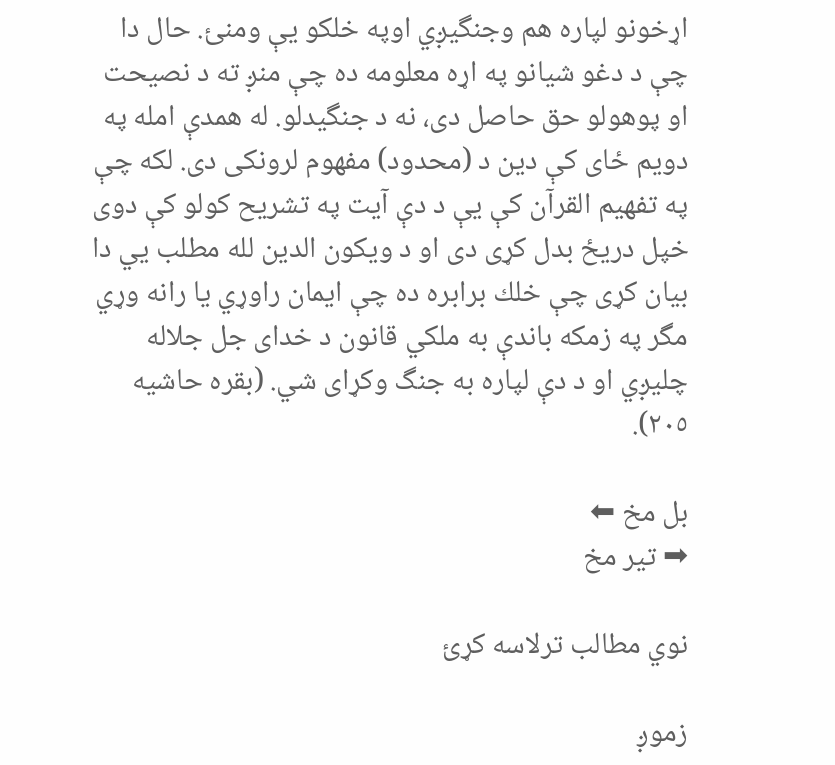اړخونو لپاره هم وجنگيږي اوپه خلکو يې ومنئ. حال دا چې د دغو شيانو په اړه معلومه ده چې منږ ته د نصيحت او پوهولو حق حاصل دى، نه د جنگيدلو. له همدې امله په دويم ځاى کې دين د (محدود) مفهوم لرونکى دى. لکه چې په تفهيم القرآن کې يې د دې آيت په تشريح کولو کې دوى خپل دريځ بدل کړى دى او د ويکون الدين لله مطلب يي دا بيان کړى چې خلك برابره ده چې ايمان راوړي يا رانه وړي  مگر په زمکه باندې به ملکي قانون د خداى جل جلاله چليږي او د دې لپاره به جنگ وکړاى شي. (بقره حاشيه ٢٠٥).

بل مخ ⬅
➡ تیر مخ

نوي مطالب ترلاسه کړئ

زموږ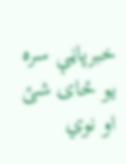خبرپاڼې سره یو ځای شئ او نوي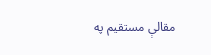مقالې مستقیم په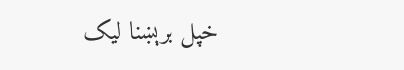خپل برېښنا لیک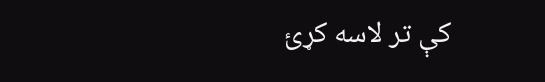کې تر لاسه کړئ